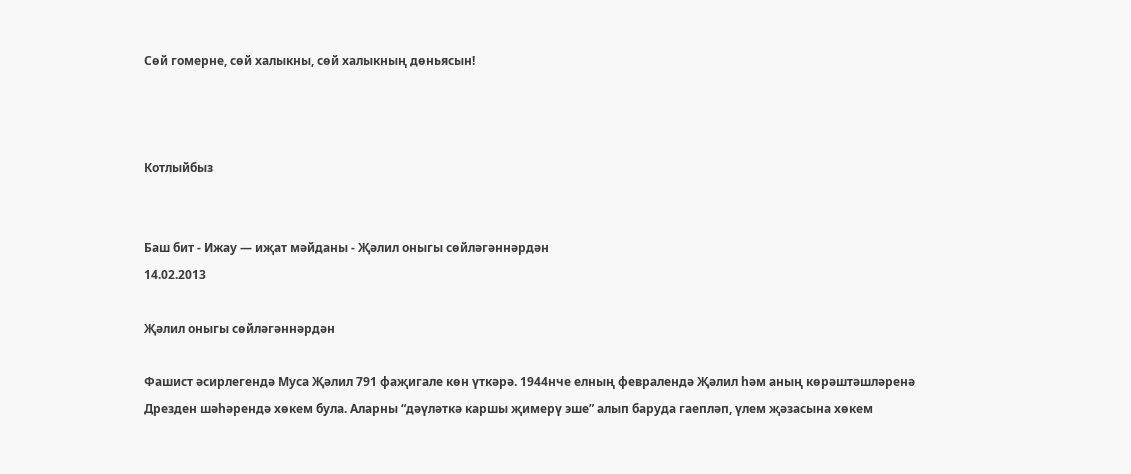Сөй гомерне, сөй халыкны, сөй халыкның дөньясын!



Котлыйбыз


Баш бит - Ижау — иҗат мәйданы - Җәлил оныгы сөйләгәннәрдән
14.02.2013

Җәлил оныгы сөйләгәннәрдән

Фашист әсирлегендә Муса Җәлил 791 фаҗигале көн үткәрә. 1944нче елның февралендә Җәлил һәм аның көрәштәшләренә Дрезден шәһәрендә хөкем була. Аларны “дәүләткә каршы җимерү эше” алып баруда гаепләп, үлем җәзасына хөкем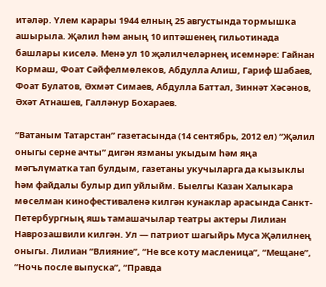итәләр. Үлем карары 1944 елның 25 августында тормышка ашырыла. Җәлил һәм аның 10 иптәшенең гильотинада башлары киселә. Менә ул 10 җәлилчеләрнең исемнәре: Гайнан Кормаш, Фоат Сәйфелмөлеков, Абдулла Алиш, Гариф Шабаев, Фоат Булатов, Әхмәт Симаев, Абдулла Баттал, Зиннәт Хәсәнов, Әхәт Атнашев, Галләнур Бохараев.

“Ватаным Татарстан” газетасында (14 сентябрь, 2012 ел) “Җәлил оныгы серне ачты” дигән язманы укыдым һәм яңа мәгълүматка тап булдым, газетаны укучыларга да кызыклы һәм файдалы булыр дип уйлыйм. Быелгы Казан Халыкара мөселман кинофестиваленә килгән кунаклар арасында Санкт-Петербургның яшь тамашачылар театры актеры Лилиан Наврозашвили килгән. Ул — патриот шагыйрь Муса Җәлилнең оныгы. Лилиан “Влияние”, “Не все коту масленица”, “Мещане”, “Ночь после выпуска”, “Правда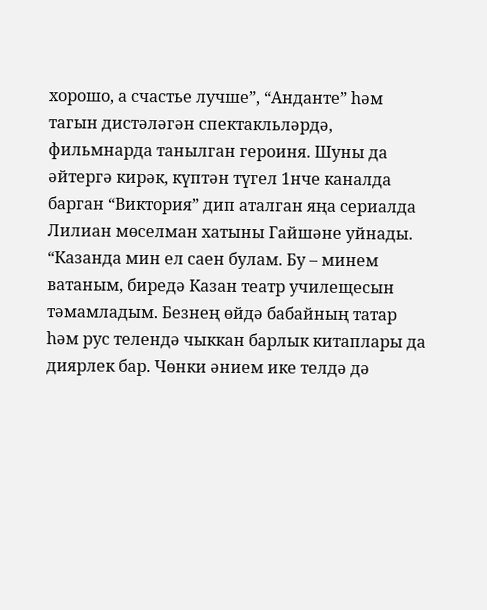хорошо, а счастье лучше”, “Анданте” һәм тагын дистәләгән спектакльләрдә, фильмнарда танылган героиня. Шуны да әйтергә кирәк, күптән түгел 1нче каналда барган “Виктория” дип аталган яңа сериалда Лилиан мөселман хатыны Гайшәне уйнады. “Казанда мин ел саен булам. Бу – минем ватаным, биредә Казан театр училещесын тәмамладым. Безнең өйдә бабайның татар һәм рус телендә чыккан барлык китаплары да диярлек бар. Чөнки әнием ике телдә дә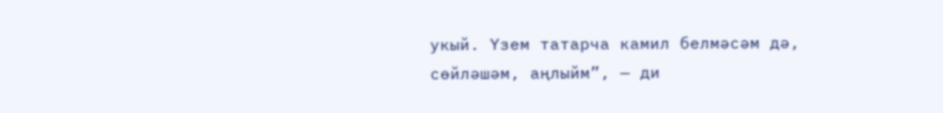укый. Үзем татарча камил белмәсәм дә, сөйләшәм, аңлыйм”, — ди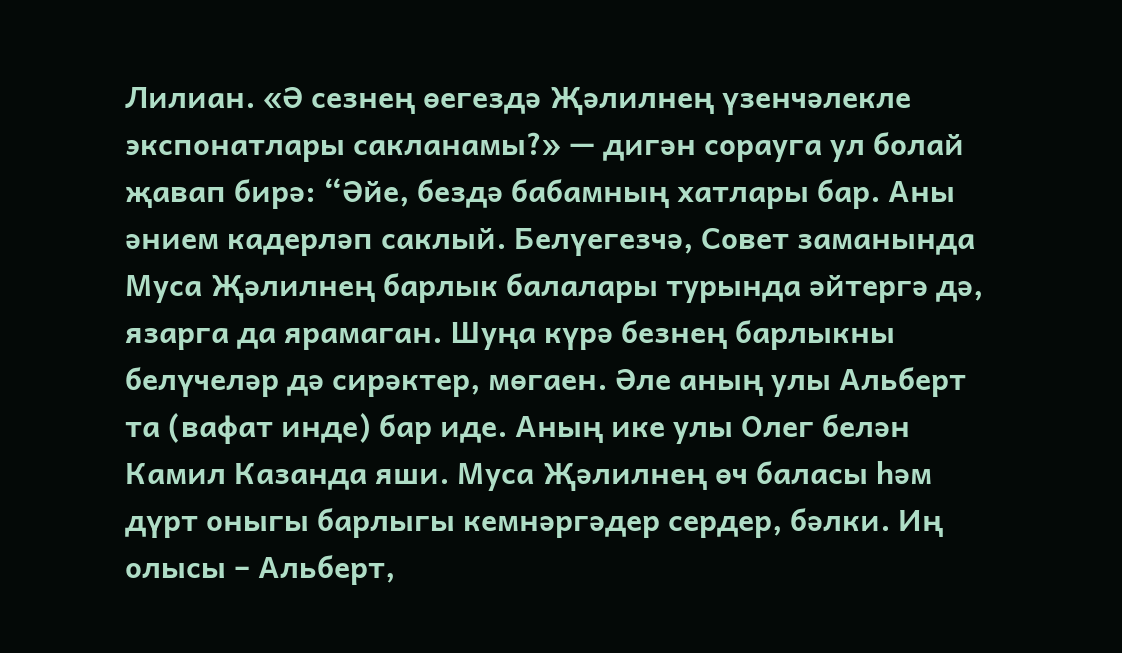Лилиан. «Ә сезнең өегездә Җәлилнең үзенчәлекле экспонатлары сакланамы?» — дигән сорауга ул болай җавап бирә: “Әйе, бездә бабамның хатлары бар. Аны әнием кадерләп саклый. Белүегезчә, Совет заманында Муса Җәлилнең барлык балалары турында әйтергә дә, язарга да ярамаган. Шуңа күрә безнең барлыкны белүчеләр дә сирәктер, мөгаен. Әле аның улы Альберт та (вафат инде) бар иде. Аның ике улы Олег белән Камил Казанда яши. Муса Җәлилнең өч баласы һәм дүрт оныгы барлыгы кемнәргәдер сердер, бәлки. Иң олысы – Альберт,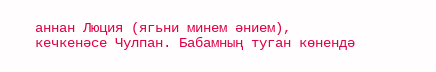аннан Люция (ягьни минем әнием), кечкенәсе Чулпан. Бабамның туган көнендә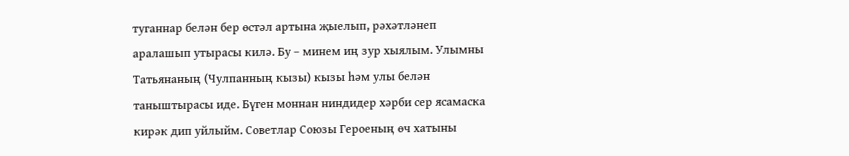туганнар белән бер өстәл артына җыелып, рәхәтләнеп аралашып утырасы килә. Бу – минем иң зур хыялым. Улымны Татьянаның (Чулпанның кызы) кызы һәм улы белән таныштырасы иде. Бүген моннан ниндидер хәрби сер ясамаска кирәк дип уйлыйм. Советлар Союзы Героеның өч хатыны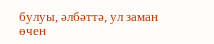булуы, әлбәттә, ул заман өчен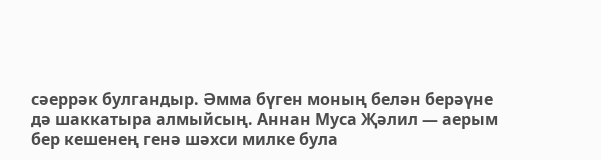сәеррәк булгандыр. Әмма бүген моның белән берәүне дә шаккатыра алмыйсың. Аннан Муса Җәлил — аерым бер кешенең генә шәхси милке була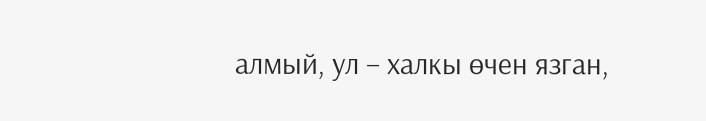алмый, ул – халкы өчен язган,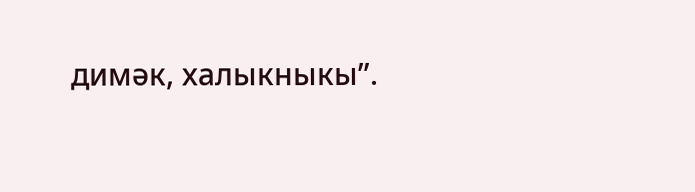димәк, халыкныкы”.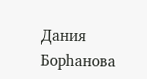Дания Борһанова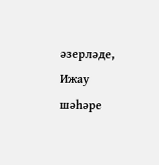әзерләде, Ижау шәһәре